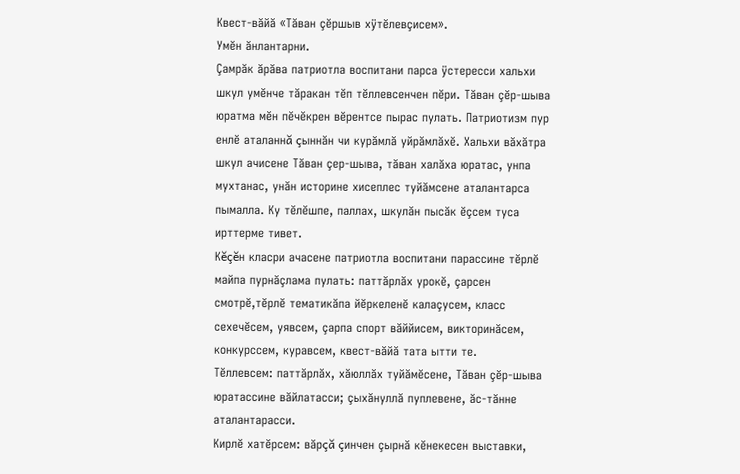Квест-вăйă «Тăван çĕршыв хÿтĕлевçисем».
Умĕн ăнлантарни.
Çамрăк ăрăва патриотла воспитани парса ÿстересси хальхи шкул умĕнче тăракан тĕп тĕллевсенчен пĕри. Тăван çĕр-шыва юратма мĕн пĕчĕкрен вĕрентсе пырас пулать. Патриотизм пур енлĕ аталаннă çыннăн чи курăмлă уйрăмлăхĕ. Хальхи вăхăтра шкул ачисене Тăван çер-шыва, тăван халăха юратас, унпа мухтанас, унăн историне хисеплес туйăмсене аталантарса пымалла. Ку тĕлĕшпе, паллах, шкулăн пысăк ĕçсем туса ирттерме тивет.
Кĕçĕн класри ачасене патриотла воспитани парассине тĕрлĕ майпа пурнăçлама пулать: паттăрлăх урокĕ, çарсен смотрĕ,тĕрлĕ тематикăпа йĕркеленĕ калаçусем, класс сехечĕсем, уявсем, çарпа спорт вăййисем, викторинăсем, конкурссем, куравсем, квест-вăйă тата ытти те.
Тĕллевсем: паттăрлăх, хăюллăх туйăмĕсене, Тăван çĕр-шыва юратассине вăйлатасси; çыхăнуллă пуплевене, ăс-тăнне аталантарасси.
Кирлĕ хатĕрсем: вăрçă çинчен çырнă кĕнекесен выставки,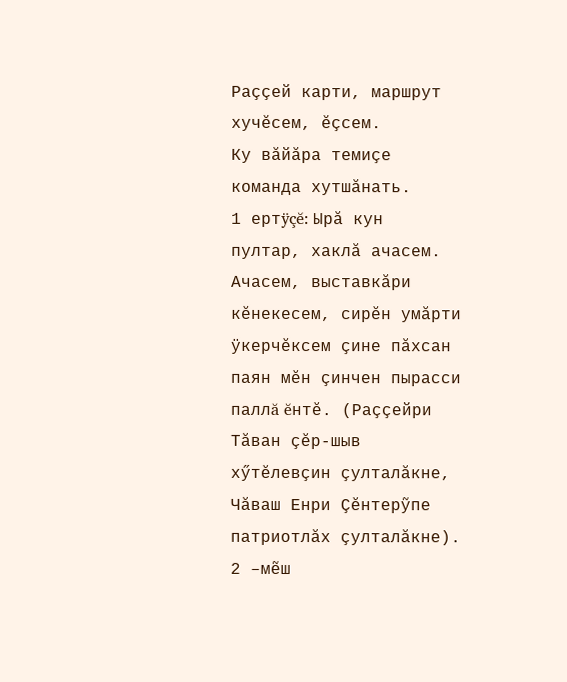Раççей карти, маршрут хучĕсем, ĕçсем.
Ку вăйăра темиçе команда хутшăнать.
1 ертÿçĕ: Ырă кун пултар, хаклă ачасем. Ачасем, выставкăри кĕнекесем, сирĕн умăрти ÿкерчĕксем çине пăхсан паян мĕн çинчен пырасси паллă ĕнтĕ. (Раççейри Тăван çĕр-шыв хӳтĕлевçин çулталăкне, Чăваш Енри Çĕнтерỹпе патриотлăх çулталăкне).
2 –мẽш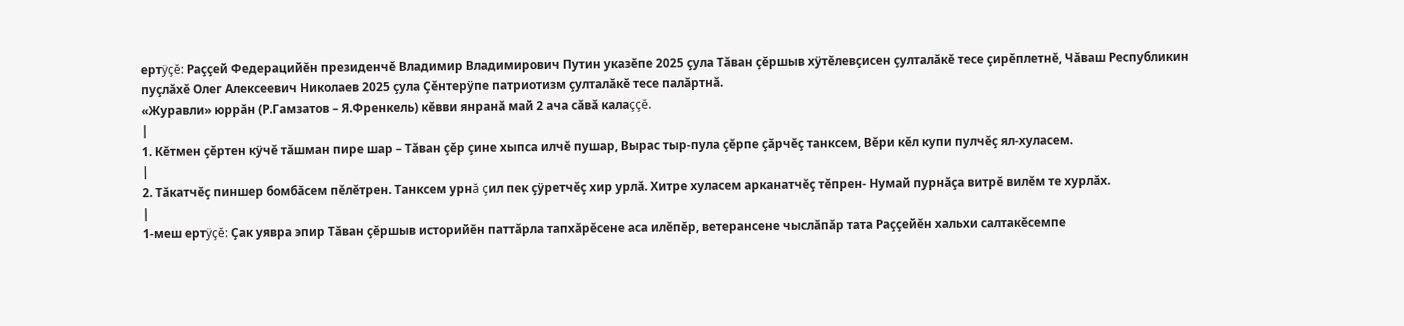ертÿçĕ: Раççей Федерацийĕн президенчĕ Владимир Владимирович Путин указĕпе 2025 çула Тăван çĕршыв хÿтĕлевçисен çулталăкĕ тесе çирĕплетнĕ, Чăваш Республикин пуçлăхĕ Олег Алексеевич Николаев 2025 çула Çĕнтерÿпе патриотизм çулталăкĕ тесе палăртнă.
«Журавли» юррăн (Р.Гамзатов – Я.Френкель) кĕвви янранă май 2 ача сăвă калаççĕ.
|
1. Кĕтмен çĕртен кÿчĕ тăшман пире шар – Тăван çĕр çине хыпса илчĕ пушар, Вырас тыр-пула çĕрпе çăрчĕç танксем, Вĕри кĕл купи пулчĕç ял-хуласем.
|
2. Тăкатчĕç пиншер бомбăсем пĕлĕтрен. Танксем урнă çил пек çÿретчĕç хир урлă. Хитре хуласем арканатчĕç тĕпрен- Нумай пурнăçа витрĕ вилĕм те хурлăх.
|
1-меш ертÿçĕ: Ҫак уявра эпир Тăван çĕршыв историйĕн паттăрла тапхăрĕсене аса илĕпĕр, ветерансене чыслăпăр тата Раççейĕн хальхи салтакĕсемпе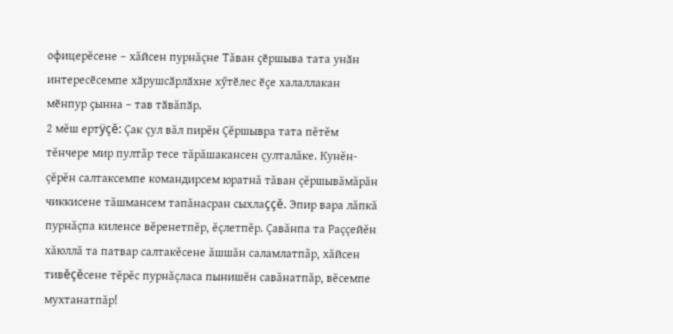офицерĕсене – хăйсен пурнăçне Тăван ҫӗршыва тата унӑн интересӗсемпе хӑрушсӑрлӑхне хӳтӗлес ӗҫе халаллакан мӗнпур ҫынна – тав тӑвăпӑр.
2 мĕш ертÿçĕ: Çак çул вăл пирĕн Çĕршывра тата пĕтĕм тĕнчере мир пултãр тесе тăрăшакансен çулталăке. Кунĕн-çĕрĕн салтаксемпе командирсем юратнă тăван çĕршывăмăрăн чиккисене тăшмансем тапăнасран сыхлаççĕ. Эпир вара лăпкă пурнăçпа киленсе вĕренетпĕр, ĕçлетпĕр. Çавăнпа та Раççейĕн хăюллă та патвар салтакĕсене ăшшăн саламлатпãр, хăйсен тивĕçĕсене тĕрĕс пурнăçласа пынишĕн савăнатпăр, вĕсемпе мухтанатпăр!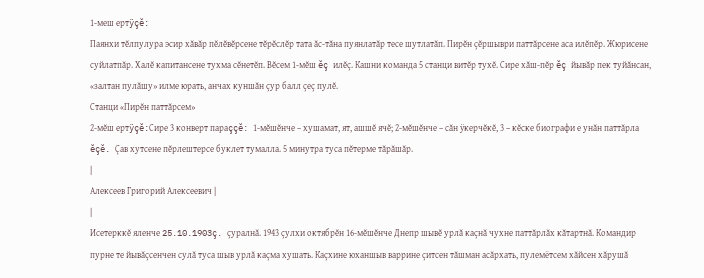1-меш ертÿçĕ:
Паянхи тĕлпулура эсир хăвăр пĕлĕвĕрсене тĕрĕслĕр тата ăс-тăна пуянлатăр тесе шутлатăп. Пирĕн çĕршыври паттăрсене аса илĕпĕр. Жюрисене суйлатпăр. Халĕ капитансене тухма сĕнетĕп. Вĕсем 1-мĕш ĕç илĕç. Кашни команда 5 станци витĕр тухĕ. Сире хăш-пĕр ĕç йывăр пек туйăнсан, «залтан пулăшу» илме юрать, анчах куншăн çур балл çеç пулĕ.
Станци «Пирĕн паттăрсем»
2-мĕш ертÿçĕ:Сире 3 конверт параççĕ: 1-мĕшĕнче – хушамат, ят, ашшĕ ячĕ; 2-мĕшĕнче – сăн ÿкерчĕкĕ, 3 – кĕске биографи е унăн паттăрла ĕçĕ. Çав хутсене пĕрлештерсе буклет тумалла. 5 минутра туса пĕтерме тăрăшăр.
|
Алексеев Григорий Алексеевич |
|
Исетерккĕ яленче 25.10.1903ç. çуралнă. 1943 çулхи октябрĕн 16-мĕшĕнче Днепр шывĕ урлă каçнă чухне паттăрлăх кăтартнă. Командир пурне те йывăçсенчен сулă туса шыв урлă каçма хушать. Каçхине юханшыв варрине çитсен тăшман асăрхать, пулемётсем хăйсен хăрушă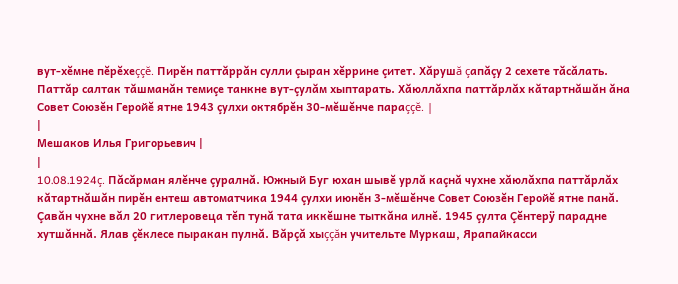вут-хĕмне пĕрĕхеççĕ. Пирĕн паттăррăн сулли çыран хĕррине çитет. Хăрушă çапăçу 2 сехете тăсăлать. Паттăр салтак тăшманăн темиçе танкне вут-çулăм хыптарать. Хăюллăхпа паттăрлăх кăтартнăшăн ăна Совет Союзĕн Геройĕ ятне 1943 çулхи октябрĕн 30-мĕшĕнче параççĕ. |
|
Мешаков Илья Григорьевич |
|
10.08.1924ç. Пăсăрман ялĕнче çуралнă. Южный Буг юхан шывĕ урлă каçнă чухне хăюлăхпа паттăрлăх кăтартнăшăн пирĕн ентеш автоматчика 1944 çулхи июнĕн 3-мĕшĕнче Совет Союзĕн Геройĕ ятне панă. Çавăн чухне вăл 20 гитлеровеца тĕп тунă тата иккĕшне тыткăна илнĕ. 1945 çулта Çĕнтерÿ парадне хутшăннă. Ялав çĕклесе пыракан пулнă. Вăрçă хыççăн учительте Муркаш, Ярапайкасси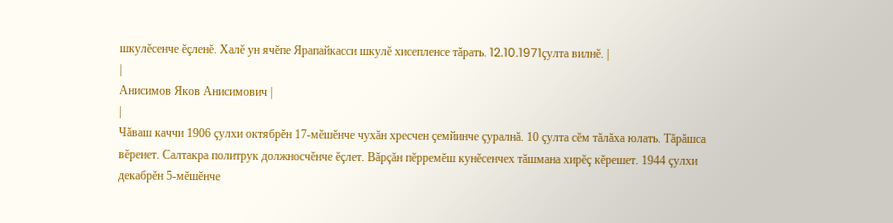шкулĕсенче ĕçленĕ. Халĕ ун ячĕпе Ярапайкасси шкулĕ хисепленсе тăрать. 12.10.1971çулта вилнĕ. |
|
Анисимов Яков Анисимович |
|
Чăваш каччи 1906 çулхи октябрĕн 17-мĕшĕнче чухăн хресчен çемйинче çуралнă. 10 çулта сĕм тăлăха юлать. Тăрăшса вĕренет. Салтакра политрук должносчĕнче ĕçлет. Вăрçăн пĕрремĕш кунĕсенчех тăшмана хирĕç кĕрешет. 1944 çулхи декабрĕн 5-мĕшĕнче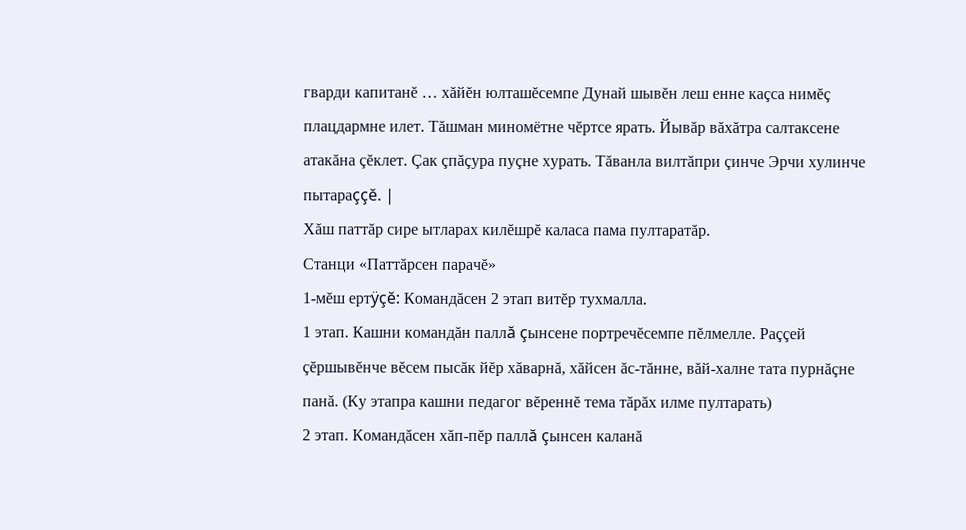гварди капитанĕ … хăйĕн юлташĕсемпе Дунай шывĕн леш енне каçса нимĕç плацдармне илет. Тăшман миномётне чĕртсе ярать. Йывăр вăхăтра салтаксене атакăна çĕклет. Çак çпăçура пуçне хурать. Тăванла вилтăпри çинче Эрчи хулинче пытараççĕ. |
Хăш паттăр сире ытларах килĕшрĕ каласа пама пултаратăр.
Станци «Паттăрсен парачĕ»
1-мĕш ертÿçĕ: Командăсен 2 этап витĕр тухмалла.
1 этап. Кашни командăн паллă çынсене портречĕсемпе пĕлмелле. Раççей çĕршывĕнче вĕсем пысăк йĕр хăварнă, хăйсен ăс-тăнне, вăй-халне тата пурнăçне панă. (Ку этапра кашни педагог вĕреннĕ тема тăрăх илме пултарать)
2 этап. Командăсен хăп-пĕр паллă çынсен каланă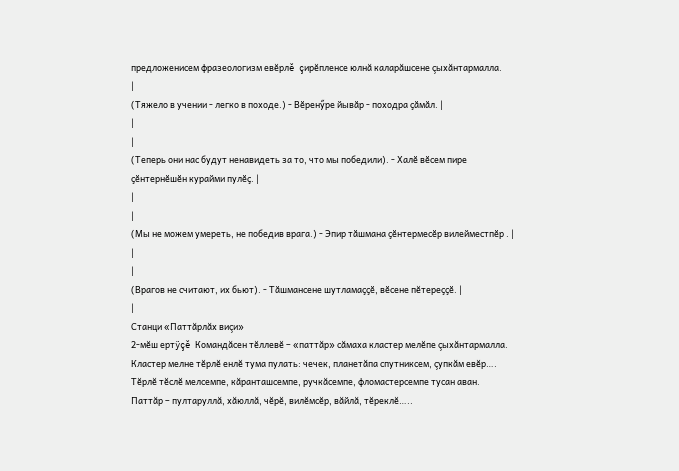предложенисем фразеологизм евĕрлĕ çирĕпленсе юлнă каларăшсене çыхăнтармалла.
|
(Тяжело в учении - легко в походе.) - Вӗренӳре йывӑр - походра ҫӑмӑл. |
|
|
(Теперь они нас будут ненавидеть за то, что мы победили). - Халӗ вӗсем пире ҫӗнтернӗшӗн курайми пулӗҫ. |
|
|
(Мы не можем умереть, не победив врага.) - Эпир тӑшмана ҫӗнтермесӗр вилейместпӗр . |
|
|
(Врагов не считают, их бьют). - Тӑшмансене шутламаҫҫӗ, вӗсене пĕтереҫҫӗ. |
|
Станци «Паттăрлăх виçи»
2-мĕш ертÿçĕ Командăсен тĕллевĕ – «паттăр» сăмаха кластер мелĕпе çыхăнтармалла.
Кластер мелне тĕрлĕ енлĕ тума пулать: чечек, планетăпа спутниксем, çупкăм евĕр….
Тĕрлĕ тĕслĕ мелсемпе, кăранташсемпе, ручкăсемпе, фломастерсемпе тусан аван.
Паттăр – пултаруллă, хăюллă, чĕрĕ, вилĕмсĕр, вăйлă, тĕреклĕ…..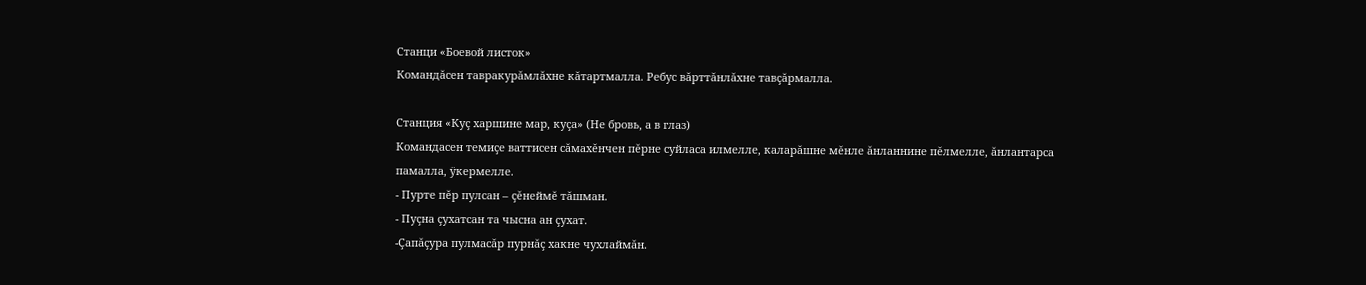Станци «Боевой листок»
Командăсен тавракурăмлăхне кăтартмалла. Ребус вăрттăнлăхне тавçăрмалла.

Станция «Куç харшине мар, куçа» (Не бровь, а в глаз)
Командасен темиçе ваттисен сăмахĕнчен пĕрне суйласа илмелле, каларăшне мĕнле ăнланнине пĕлмелле, ăнлантарса памалла, ÿкермелле.
- Пурте пĕр пулсан – çĕнеймĕ тăшман.
- Пуçна çухатсан та чысна ан çухат.
-Çапăçура пулмасăр пурнăç хакне чухлаймăн.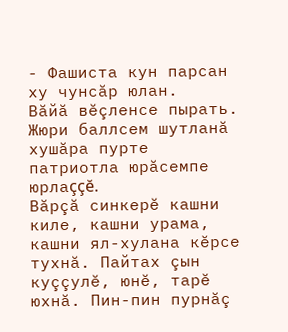- Фашиста кун парсан ху чунсăр юлан.
Вăйă вĕçленсе пырать. Жюри баллсем шутланă хушăра пурте патриотла юрăсемпе юрлаççĕ.
Вăрçă синкерĕ кашни киле, кашни урама, кашни ял-хулана кĕрсе тухнă. Пайтах çын куççулĕ, юнĕ, тарĕ юхнă. Пин-пин пурнăç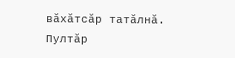вăхăтсăр татăлнă. Пултăр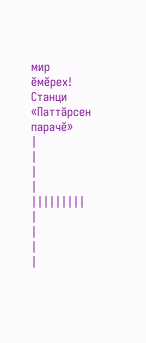мир ĕмĕрех!
Станци «Паттăрсен парачĕ»
|
|
|
|
|||||||||
|
|
|
|